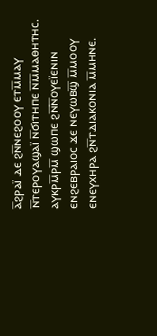ⲁ̅ϩⲣⲁⲓ̈ ⲇⲉ ϩⲛ̅ⲛⲉϩⲟⲟⲩ ⲉⲧⲙ̅ⲙⲁⲩ ⲛ̅ⲧⲉⲣⲟⲩⲁϣⲁⲓ̈ ⲛ̅ϭⲓⲧⲏⲡⲉ ⲛ̅ⲙ̅ⲙⲁⲑⲏⲧⲏⲥ. ⲁⲩⲕⲣⲙ̅ⲣⲙ̅ ϣⲱⲡⲉ ϩⲛ̅ⲛ̅ⲟⲩⲉⲓ̈ⲉⲛⲓⲛ ⲉⲛϩⲉⲃⲣⲁⲓⲟⲥ ϫⲉ ⲛⲉⲩⲱⲃϣ̅ ⲙ̅ⲙⲟⲟⲩ ⲉⲛⲉⲩⲭⲏⲣⲁ ϩⲛ̅ⲧⲇⲓⲁⲕⲟⲛⲓⲁ ⲙ̅ⲙⲏⲛⲉ.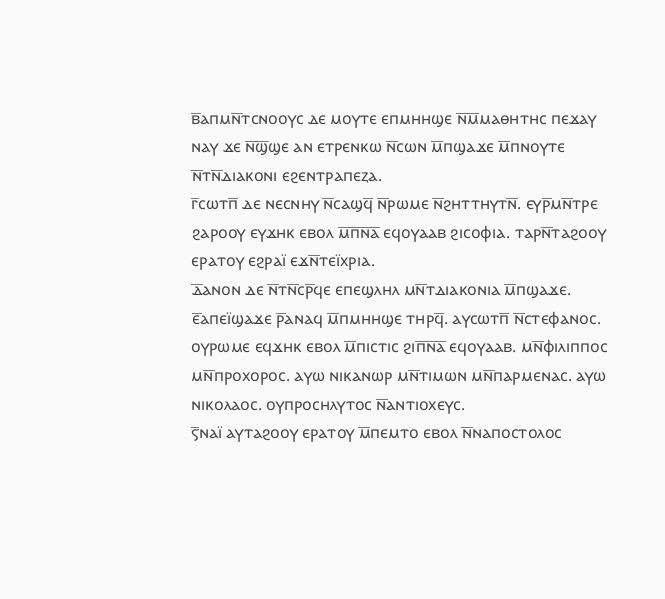ⲃ̅ⲁⲡⲙⲛ̅ⲧⲥⲛⲟⲟⲩⲥ ⲇⲉ ⲙⲟⲩⲧⲉ ⲉⲡⲙⲏⲏϣⲉ ⲛ̅ⲙ̅ⲙⲁⲑⲏⲧⲏⲥ ⲡⲉϫⲁⲩ ⲛⲁⲩ ϫⲉ ⲛ̅ϣ̅ϣⲉ ⲁⲛ ⲉⲧⲣⲉⲛⲕⲱ ⲛ̅ⲥⲱⲛ ⲙ̅ⲡϣⲁϫⲉ ⲙ̅ⲡⲛⲟⲩⲧⲉ ⲛ̅ⲧⲛ̅ⲇⲓⲁⲕⲟⲛⲓ ⲉϩⲉⲛⲧⲣⲁⲡⲉⲍⲁ.
ⲅ̅ⲥⲱⲧⲡ̅ ⲇⲉ ⲛⲉⲥⲛⲏⲩ ⲛ̅ⲥⲁϣϥ̅ ⲛ̅ⲣⲱⲙⲉ ⲛ̅ϩⲏⲧⲧⲏⲩⲧⲛ̅. ⲉⲩⲣ̅ⲙⲛ̅ⲧⲣⲉ ϩⲁⲣⲟⲟⲩ ⲉⲩϫⲏⲕ ⲉⲃⲟⲗ ⲙ̅ⲡ̅ⲛ̅ⲁ̅ ⲉϥⲟⲩⲁⲁⲃ ϩⲓⲥⲟⲫⲓⲁ. ⲧⲁⲣⲛ̅ⲧⲁϩⲟⲟⲩ ⲉⲣⲁⲧⲟⲩ ⲉϩⲣⲁⲓ̈ ⲉϫⲛ̅ⲧⲉⲓ̈ⲭⲣⲓⲁ.
ⲇ̅ⲁⲛⲟⲛ ⲇⲉ ⲛ̅ⲧⲛ̅ⲥⲣ̅ϥⲉ ⲉⲡⲉϣⲗⲏⲗ ⲙⲛ̅ⲧⲇⲓⲁⲕⲟⲛⲓⲁ ⲙ̅ⲡϣⲁϫⲉ.
ⲉ̅ⲁⲡⲉⲓ̈ϣⲁϫⲉ ⲣ̅ⲁⲛⲁϥ ⲙ̅ⲡⲙⲏⲏϣⲉ ⲧⲏⲣϥ̅. ⲁⲩⲥⲱⲧⲡ̅ ⲛ̅ⲥⲧⲉⲫⲁⲛⲟⲥ. ⲟⲩⲣⲱⲙⲉ ⲉϥϫⲏⲕ ⲉⲃⲟⲗ ⲙ̅ⲡⲓⲥⲧⲓⲥ ϩⲓⲡ̅ⲛ̅ⲁ̅ ⲉϥⲟⲩⲁⲁⲃ. ⲙⲛ̅ⲫⲓⲗⲓⲡⲡⲟⲥ ⲙⲛ̅ⲡⲣⲟⲭⲟⲣⲟⲥ. ⲁⲩⲱ ⲛⲓⲕⲁⲛⲱⲣ ⲙⲛ̅ⲧⲓⲙⲱⲛ ⲙⲛ̅ⲡⲁⲣⲙⲉⲛⲁⲥ. ⲁⲩⲱ ⲛⲓⲕⲟⲗⲁⲟⲥ. ⲟⲩⲡⲣⲟⲥⲏⲗⲩⲧⲟⲥ ⲛ̅ⲁⲛⲧⲓⲟⲭⲉⲩⲥ.
ⲋ̅ⲛⲁⲓ̈ ⲁⲩⲧⲁϩⲟⲟⲩ ⲉⲣⲁⲧⲟⲩ ⲙ̅ⲡⲉⲙⲧⲟ ⲉⲃⲟⲗ ⲛ̅ⲛⲁⲡⲟⲥⲧⲟⲗⲟⲥ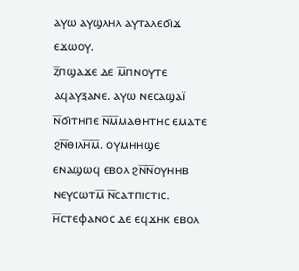ⲁⲩⲱ ⲁⲩϣⲗⲏⲗ ⲁⲩⲧⲁⲗⲉϭⲓϫ ⲉϫⲱⲟⲩ.
ⲍ̅ⲡϣⲁϫⲉ ⲇⲉ ⲙ̅ⲡⲛⲟⲩⲧⲉ ⲁϥⲁⲩⲝⲁⲛⲉ. ⲁⲩⲱ ⲛⲉⲥⲁϣⲁⲓ̈ ⲛ̅ϭⲓⲧⲏⲡⲉ ⲛ̅ⲙ̅ⲙⲁⲑⲏⲧⲏⲥ ⲉⲙⲁⲧⲉ ϩⲛ̅ⲑⲓⲗⲏ̅ⲙ̅. ⲟⲩⲙⲏⲏϣⲉ ⲉⲛⲁϣⲱϥ ⲉⲃⲟⲗ ϩⲛ̅ⲛ̅ⲟⲩⲏⲏⲃ ⲛⲉⲩⲥⲱⲧⲙ̅ ⲛ̅ⲥⲁⲧⲡⲓⲥⲧⲓⲥ.
ⲏ̅ⲥⲧⲉⲫⲁⲛⲟⲥ ⲇⲉ ⲉϥϫⲏⲕ ⲉⲃⲟⲗ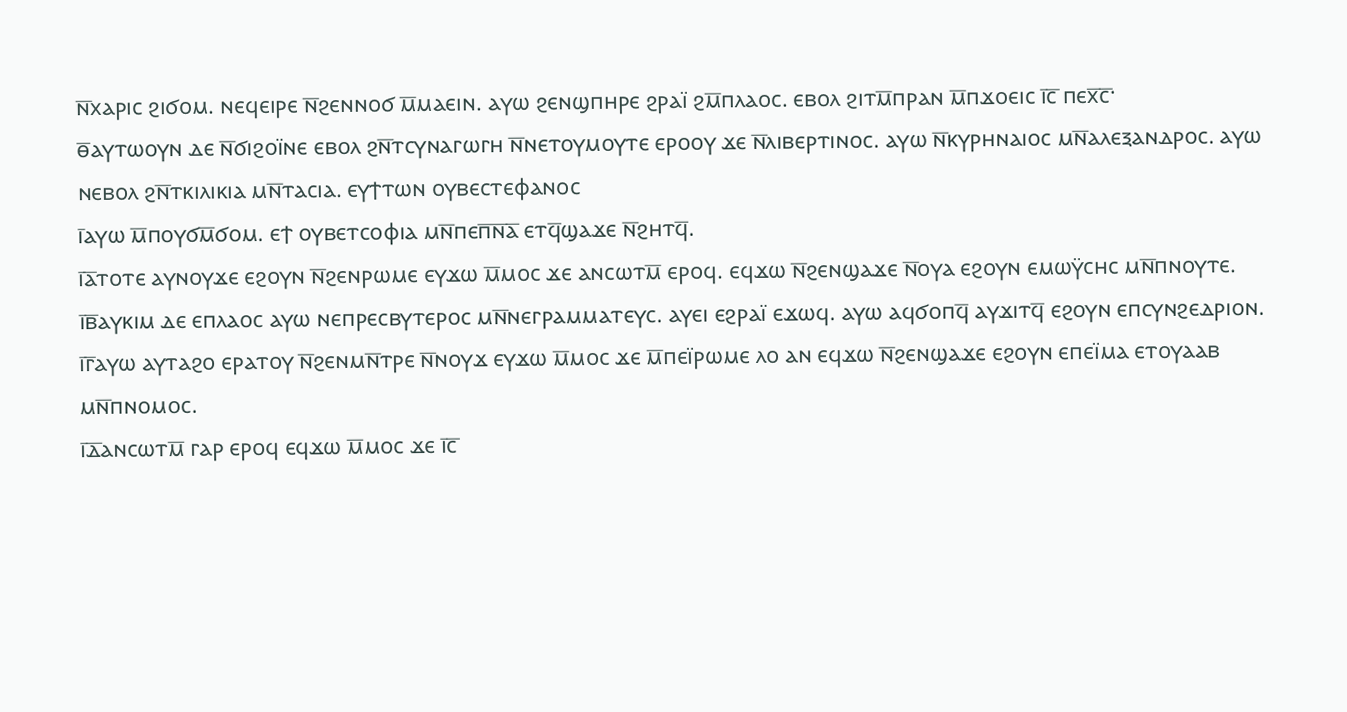ⲛ̅ⲭⲁⲣⲓⲥ ϩⲓϭⲟⲙ. ⲛⲉϥⲉⲓⲣⲉ ⲛ̅ϩⲉⲛⲛⲟϭ ⲙ̅ⲙⲁⲉⲓⲛ. ⲁⲩⲱ ϩⲉⲛϣⲡⲏⲣⲉ ϩⲣⲁⲓ̈ ϩⲙ̅ⲡⲗⲁⲟⲥ. ⲉⲃⲟⲗ ϩⲓⲧⲙ̅ⲡⲣⲁⲛ ⲙ̅ⲡϫⲟⲉⲓⲥ ⲓ̅ⲥ̅ ⲡⲉⲭ̅ⲥ̅·
ⲑ̅ⲁⲩⲧⲱⲟⲩⲛ ⲇⲉ ⲛ̅ϭⲓϩⲟⲓ̈ⲛⲉ ⲉⲃⲟⲗ ϩⲛ̅ⲧⲥⲩⲛⲁⲅⲱⲅⲏ ⲛ̅ⲛⲉⲧⲟⲩⲙⲟⲩⲧⲉ ⲉⲣⲟⲟⲩ ϫⲉ ⲛ̅ⲗⲓⲃⲉⲣⲧⲓⲛⲟⲥ. ⲁⲩⲱ ⲛ̅ⲕⲩⲣⲏⲛⲁⲓⲟⲥ ⲙⲛ̅ⲁⲗⲉⲝⲁⲛⲇⲣⲟⲥ. ⲁⲩⲱ ⲛⲉⲃⲟⲗ ϩⲛ̅ⲧⲕⲓⲗⲓⲕⲓⲁ ⲙⲛ̅ⲧⲁⲥⲓⲁ. ⲉⲩϯⲧⲱⲛ ⲟⲩⲃⲉⲥⲧⲉⲫⲁⲛⲟⲥ
ⲓ̅ⲁⲩⲱ ⲙ̅ⲡⲟⲩϭⲙ̅ϭⲟⲙ. ⲉϯ ⲟⲩⲃⲉⲧⲥⲟⲫⲓⲁ ⲙⲛ̅ⲡⲉⲡ̅ⲛ̅ⲁ̅ ⲉⲧϥ̅ϣⲁϫⲉ ⲛ̅ϩⲏⲧϥ̅.
ⲓ̅ⲁ̅ⲧⲟⲧⲉ ⲁⲩⲛⲟⲩϫⲉ ⲉϩⲟⲩⲛ ⲛ̅ϩⲉⲛⲣⲱⲙⲉ ⲉⲩϫⲱ ⲙ̅ⲙⲟⲥ ϫⲉ ⲁⲛⲥⲱⲧⲙ̅ ⲉⲣⲟϥ. ⲉϥϫⲱ ⲛ̅ϩⲉⲛϣⲁϫⲉ ⲛ̅ⲟⲩⲁ ⲉϩⲟⲩⲛ ⲉⲙⲱⲩ̈ⲥⲏⲥ ⲙⲛ̅ⲡⲛⲟⲩⲧⲉ.
ⲓ̅ⲃ̅ⲁⲩⲕⲓⲙ ⲇⲉ ⲉⲡⲗⲁⲟⲥ ⲁⲩⲱ ⲛⲉⲡⲣⲉⲥⲃⲩⲧⲉⲣⲟⲥ ⲙⲛ̅ⲛⲉⲅⲣⲁⲙⲙⲁⲧⲉⲩⲥ. ⲁⲩⲉⲓ ⲉϩⲣⲁⲓ̈ ⲉϫⲱϥ. ⲁⲩⲱ ⲁϥϭⲟⲡϥ̅ ⲁⲩϫⲓⲧϥ̅ ⲉϩⲟⲩⲛ ⲉⲡⲥⲩⲛϩⲉⲇⲣⲓⲟⲛ.
ⲓ̅ⲅ̅ⲁⲩⲱ ⲁⲩⲧⲁϩⲟ ⲉⲣⲁⲧⲟⲩ ⲛ̅ϩⲉⲛⲙⲛ̅ⲧⲣⲉ ⲛ̅ⲛⲟⲩϫ ⲉⲩϫⲱ ⲙ̅ⲙⲟⲥ ϫⲉ ⲙ̅ⲡⲉⲓ̈ⲣⲱⲙⲉ ⲗⲟ ⲁⲛ ⲉϥϫⲱ ⲛ̅ϩⲉⲛϣⲁϫⲉ ⲉϩⲟⲩⲛ ⲉⲡⲉⲓ̈ⲙⲁ ⲉⲧⲟⲩⲁⲁⲃ ⲙⲛ̅ⲡⲛⲟⲙⲟⲥ.
ⲓ̅ⲇ̅ⲁⲛⲥⲱⲧⲙ̅ ⲅⲁⲣ ⲉⲣⲟϥ ⲉϥϫⲱ ⲙ̅ⲙⲟⲥ ϫⲉ ⲓ̅ⲥ̅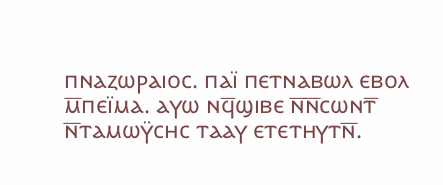ⲡⲛⲁⲍⲱⲣⲁⲓⲟⲥ. ⲡⲁⲓ̈ ⲡⲉⲧⲛⲁⲃⲱⲗ ⲉⲃⲟⲗ ⲙ̅ⲡⲉⲓ̈ⲙⲁ. ⲁⲩⲱ ⲛϥ̅ϣⲓⲃⲉ ⲛ̅ⲛ̅ⲥⲱⲛⲧ̅ ⲛ̅ⲧⲁⲙⲱⲩ̈ⲥⲏⲥ ⲧⲁⲁⲩ ⲉⲧⲉⲧⲏⲩⲧⲛ̅.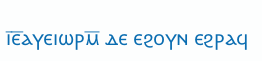ⲓ̅ⲉ̅ⲁⲩⲉⲓⲱⲣⲙ̅ ⲇⲉ ⲉϩⲟⲩⲛ ⲉϩⲣⲁϥ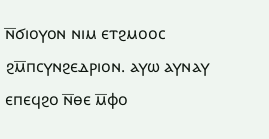ⲛ̅ϭⲓⲟⲩⲟⲛ ⲛⲓⲙ ⲉⲧϩⲙⲟⲟⲥ ϩⲙ̅ⲡⲥⲩⲛϩⲉⲇⲣⲓⲟⲛ. ⲁⲩⲱ ⲁⲩⲛⲁⲩ ⲉⲡⲉϥϩⲟ ⲛ̅ⲑⲉ ⲙ̅ⲫⲟ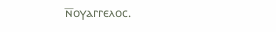ⲛ̅ⲟⲩⲁⲅⲅⲉⲗⲟⲥ.